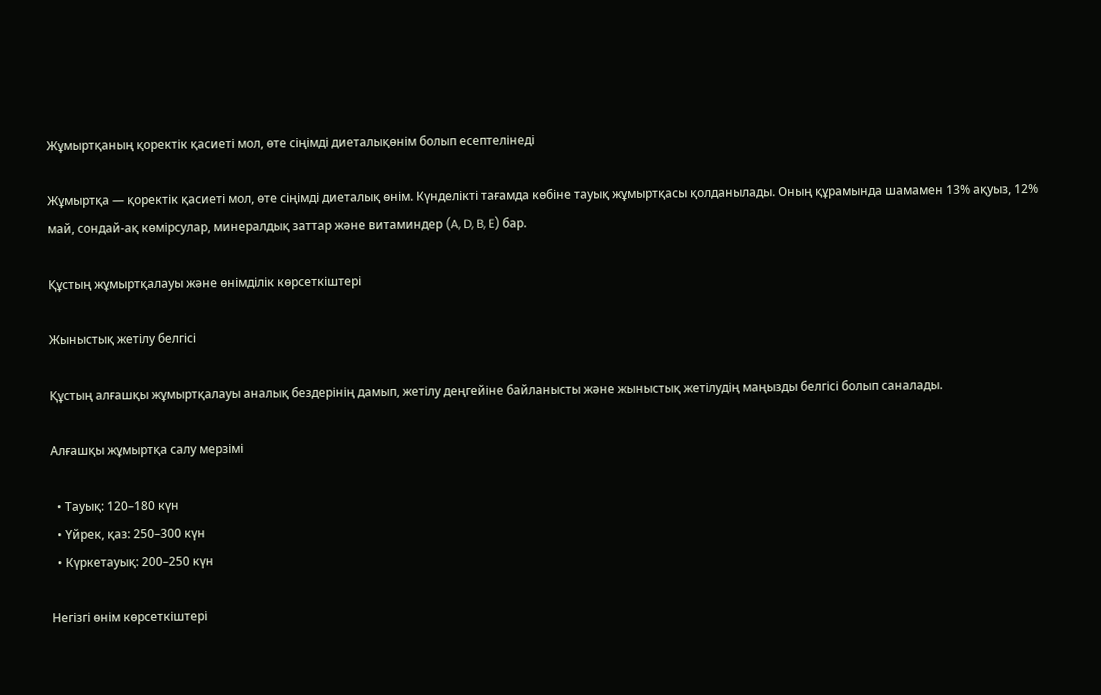Жұмыртқаның қоректік қасиеті мол, өте сіңімді диеталықөнім болып есептелінеді

Жұмыртқа — қоректік қасиеті мол, өте сіңімді диеталық өнім. Күнделікті тағамда көбіне тауық жұмыртқасы қолданылады. Оның құрамында шамамен 13% ақуыз, 12% май, сондай-ақ көмірсулар, минералдық заттар және витаминдер (A, D, B, E) бар.

Құстың жұмыртқалауы және өнімділік көрсеткіштері

Жыныстық жетілу белгісі

Құстың алғашқы жұмыртқалауы аналық бездерінің дамып, жетілу деңгейіне байланысты және жыныстық жетілудің маңызды белгісі болып саналады.

Алғашқы жұмыртқа салу мерзімі

  • Тауық: 120–180 күн
  • Үйрек, қаз: 250–300 күн
  • Күркетауық: 200–250 күн

Негізгі өнім көрсеткіштері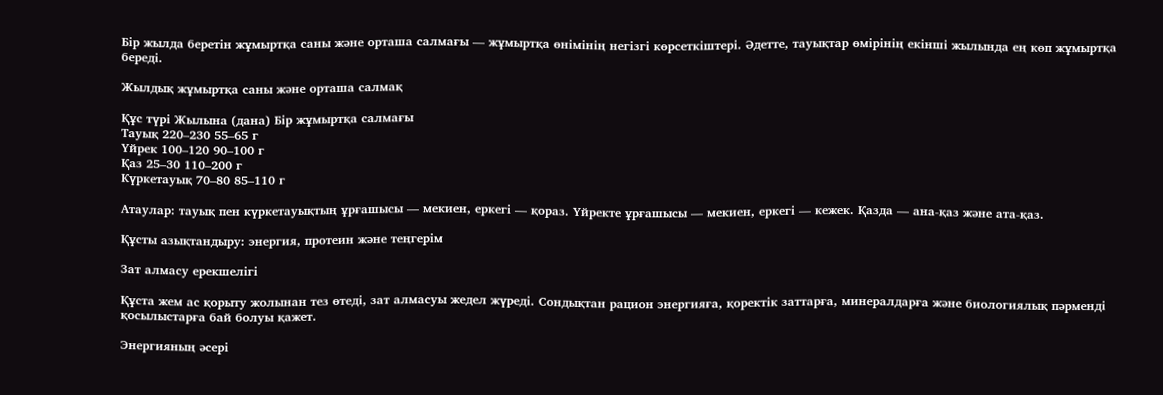Бір жылда беретін жұмыртқа саны және орташа салмағы — жұмыртқа өнімінің негізгі көрсеткіштері. Әдетте, тауықтар өмірінің екінші жылында ең көп жұмыртқа береді.

Жылдық жұмыртқа саны және орташа салмақ

Құс түрі Жылына (дана) Бір жұмыртқа салмағы
Тауық 220–230 55–65 г
Үйрек 100–120 90–100 г
Қаз 25–30 110–200 г
Күркетауық 70–80 85–110 г

Атаулар: тауық пен күркетауықтың ұрғашысы — мекиен, еркегі — қораз. Үйректе ұрғашысы — мекиен, еркегі — кежек. Қазда — ана-қаз және ата-қаз.

Құсты азықтандыру: энергия, протеин және теңгерім

Зат алмасу ерекшелігі

Құста жем ас қорыту жолынан тез өтеді, зат алмасуы жедел жүреді. Сондықтан рацион энергияға, қоректік заттарға, минералдарға және биологиялық пәрменді қосылыстарға бай болуы қажет.

Энергияның әсері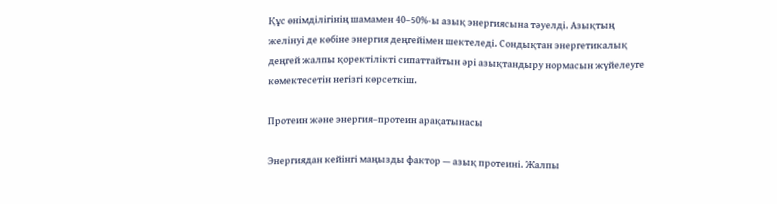Құс өнімділігінің шамамен 40–50%-ы азық энергиясына тәуелді. Азықтың желінуі де көбіне энергия деңгейімен шектеледі. Сондықтан энергетикалық деңгей жалпы қоректілікті сипаттайтын әрі азықтандыру нормасын жүйелеуге көмектесетін негізгі көрсеткіш.

Протеин және энергия–протеин арақатынасы

Энергиядан кейінгі маңызды фактор — азық протеині. Жалпы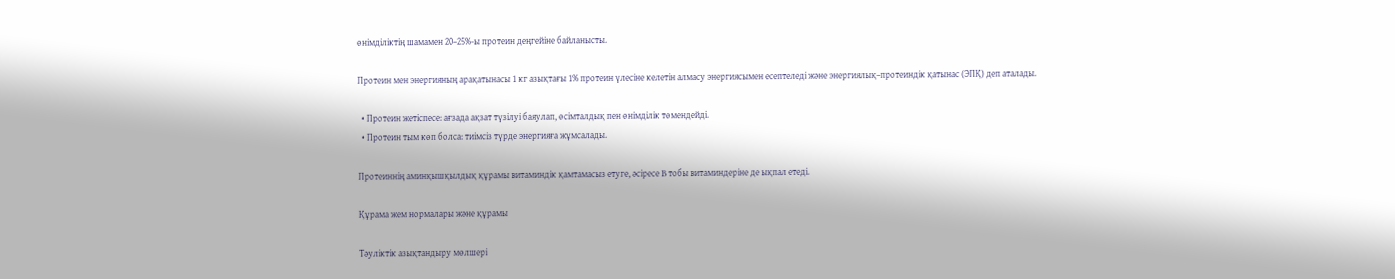өнімділіктің шамамен 20–25%-ы протеин деңгейіне байланысты.

Протеин мен энергияның арақатынасы 1 кг азықтағы 1% протеин үлесіне келетін алмасу энергиясымен есептеледі және энергиялық–протеиндік қатынас (ЭПҚ) деп аталады.

  • Протеин жетіспесе: ағзада ақзат түзілуі баяулап, өсімталдық пен өнімділік төмендейді.
  • Протеин тым көп болса: тиімсіз түрде энергияға жұмсалады.

Протеиннің аминқышқылдық құрамы витаминдік қамтамасыз етуге, әсіресе B тобы витаминдеріне де ықпал етеді.

Құрама жем нормалары және құрамы

Тәуліктік азықтандыру мөлшері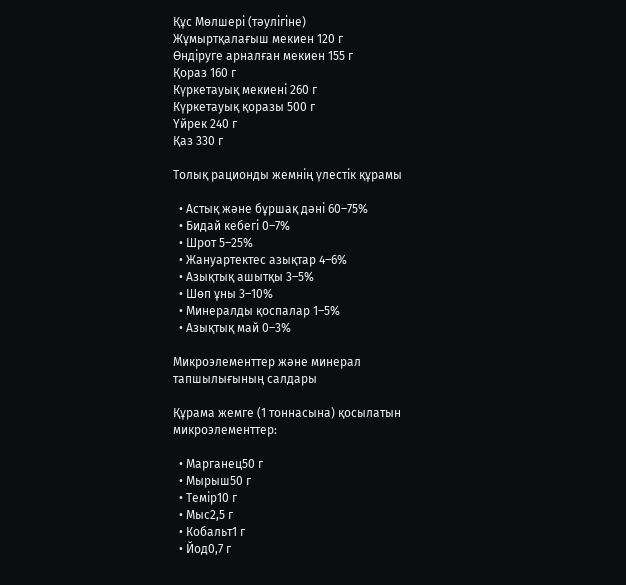Құс Мөлшері (тәулігіне)
Жұмыртқалағыш мекиен 120 г
Өндіруге арналған мекиен 155 г
Қораз 160 г
Күркетауық мекиені 260 г
Күркетауық қоразы 500 г
Үйрек 240 г
Қаз 330 г

Толық рационды жемнің үлестік құрамы

  • Астық және бұршақ дәні 60–75%
  • Бидай кебегі 0–7%
  • Шрот 5–25%
  • Жануартектес азықтар 4–6%
  • Азықтық ашытқы 3–5%
  • Шөп ұны 3–10%
  • Минералды қоспалар 1–5%
  • Азықтық май 0–3%

Микроэлементтер және минерал тапшылығының салдары

Құрама жемге (1 тоннасына) қосылатын микроэлементтер:

  • Марганец50 г
  • Мырыш50 г
  • Темір10 г
  • Мыс2,5 г
  • Кобальт1 г
  • Йод0,7 г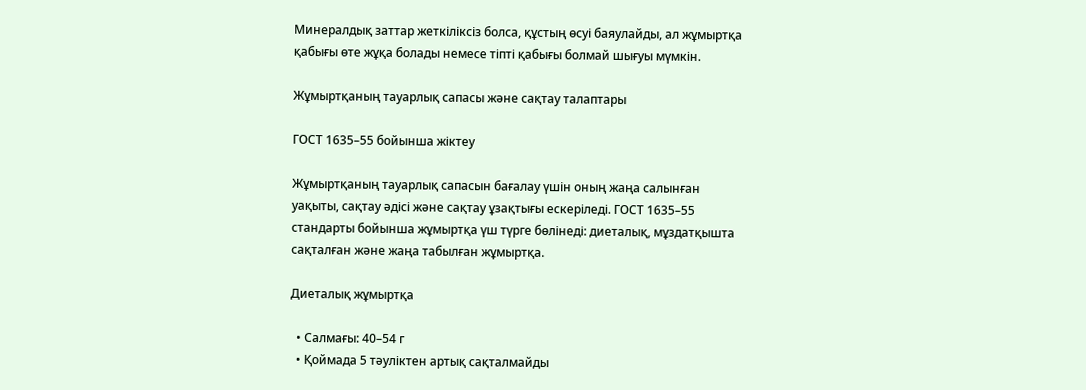Минералдық заттар жеткіліксіз болса, құстың өсуі баяулайды, ал жұмыртқа қабығы өте жұқа болады немесе тіпті қабығы болмай шығуы мүмкін.

Жұмыртқаның тауарлық сапасы және сақтау талаптары

ГОСТ 1635–55 бойынша жіктеу

Жұмыртқаның тауарлық сапасын бағалау үшін оның жаңа салынған уақыты, сақтау әдісі және сақтау ұзақтығы ескеріледі. ГОСТ 1635–55 стандарты бойынша жұмыртқа үш түрге бөлінеді: диеталық, мұздатқышта сақталған және жаңа табылған жұмыртқа.

Диеталық жұмыртқа

  • Салмағы: 40–54 г
  • Қоймада 5 тәуліктен артық сақталмайды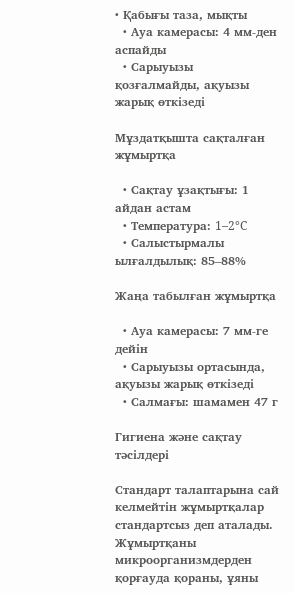• Қабығы таза, мықты
  • Ауа камерасы: 4 мм-ден аспайды
  • Сарыуызы қозғалмайды, ақуызы жарық өткізеді

Мұздатқышта сақталған жұмыртқа

  • Сақтау ұзақтығы: 1 айдан астам
  • Температура: 1–2°C
  • Салыстырмалы ылғалдылық: 85–88%

Жаңа табылған жұмыртқа

  • Ауа камерасы: 7 мм-ге дейін
  • Сарыуызы ортасында, ақуызы жарық өткізеді
  • Салмағы: шамамен 47 г

Гигиена және сақтау тәсілдері

Стандарт талаптарына сай келмейтін жұмыртқалар стандартсыз деп аталады. Жұмыртқаны микроорганизмдерден қорғауда қораны, ұяны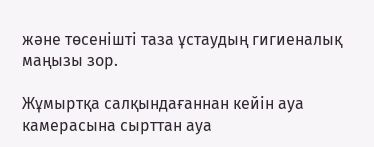және төсенішті таза ұстаудың гигиеналық маңызы зор.

Жұмыртқа салқындағаннан кейін ауа камерасына сырттан ауа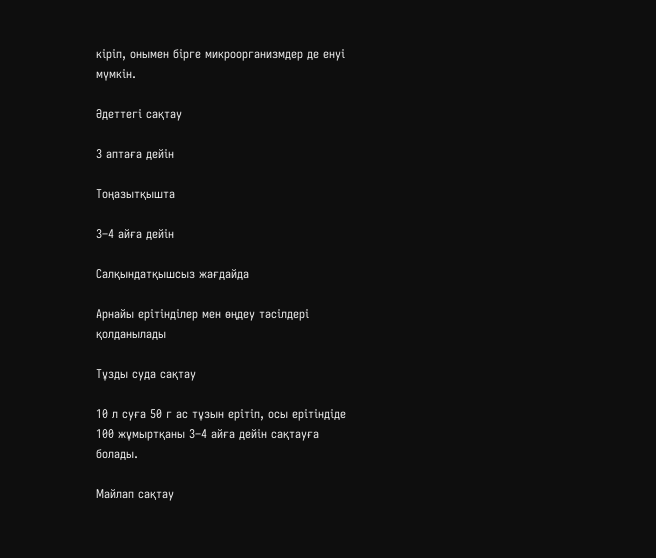кіріп, онымен бірге микроорганизмдер де енуі мүмкін.

Әдеттегі сақтау

3 аптаға дейін

Тоңазытқышта

3–4 айға дейін

Салқындатқышсыз жағдайда

Арнайы ерітінділер мен өңдеу тәсілдері қолданылады

Тұзды суда сақтау

10 л суға 50 г ас тұзын ерітіп, осы ерітіндіде 100 жұмыртқаны 3–4 айға дейін сақтауға болады.

Майлап сақтау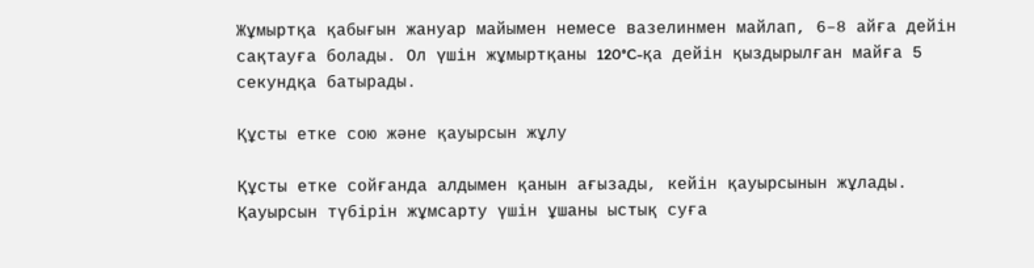Жұмыртқа қабығын жануар майымен немесе вазелинмен майлап, 6–8 айға дейін сақтауға болады. Ол үшін жұмыртқаны 120°C-қа дейін қыздырылған майға 5 секундқа батырады.

Құсты етке сою және қауырсын жұлу

Құсты етке сойғанда алдымен қанын ағызады, кейін қауырсынын жұлады. Қауырсын түбірін жұмсарту үшін ұшаны ыстық суға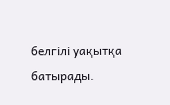белгілі уақытқа батырады.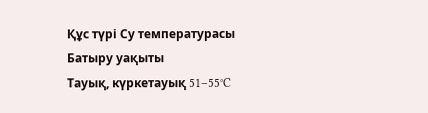Құс түрі Су температурасы Батыру уақыты
Тауық, күркетауық 51–55°C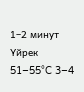1–2 минут
Үйрек 51–55°C 3–4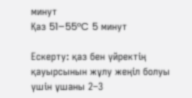минут
Қаз 51–55°C 5 минут

Ескерту: қаз бен үйректің қауырсынын жұлу жеңіл болуы үшін ұшаны 2–3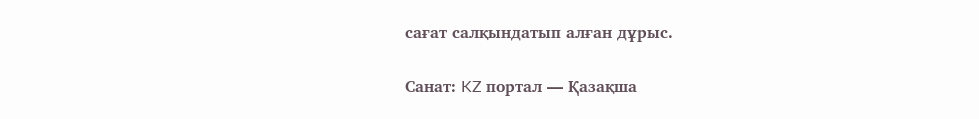сағат салқындатып алған дұрыс.

Санат: KZ портал — Қазақша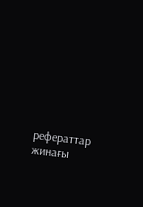рефераттар жинағы